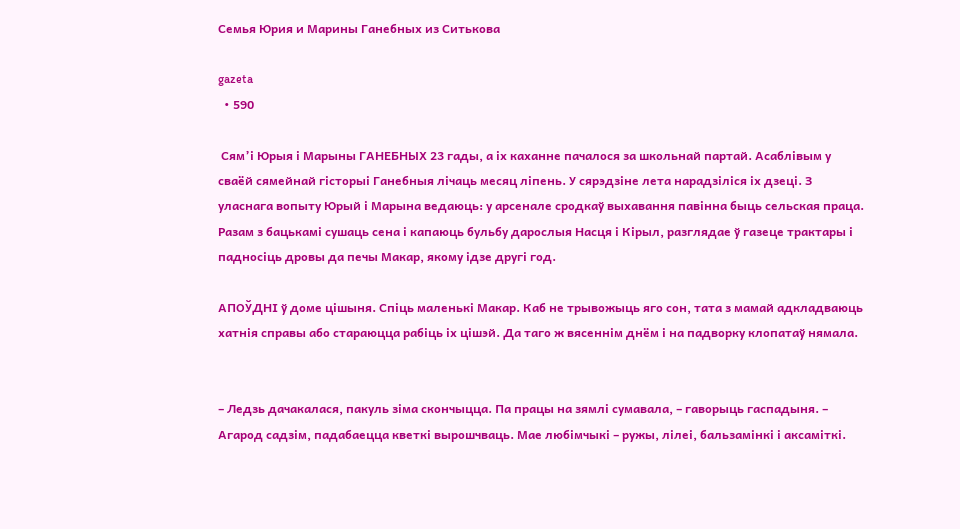Семья Юрия и Марины Ганебных из Ситькова

gazeta
  • 590

 Сям’і Юрыя і Марыны ГАНЕБНЫХ 23 гады, а іх каханне пачалося за школьнай партай. Асаблівым у сваёй сямейнай гісторыі Ганебныя лічаць месяц ліпень. У сярэдзіне лета нарадзіліся іх дзеці. З уласнага вопыту Юрый і Марына ведаюць: у арсенале сродкаў выхавання павінна быць сельская праца. Разам з бацькамі сушаць сена і капаюць бульбу дарослыя Насця і Кірыл, разглядае ў газеце трактары і падносіць дровы да печы Макар, якому ідзе другі год.

АПОЎДНІ ў доме цішыня. Спіць маленькі Макар. Каб не трывожыць яго сон, тата з мамай адкладваюць хатнія справы або стараюцца рабіць іх цішэй. Да таго ж вясеннім днём і на падворку клопатаў нямала.


– Ледзь дачакалася, пакуль зіма скончыцца. Па працы на зямлі сумавала, – гаворыць гаспадыня. – Агарод садзім, падабаецца кветкі вырошчваць. Мае любімчыкі – ружы, лілеі, бальзамінкі і аксаміткі.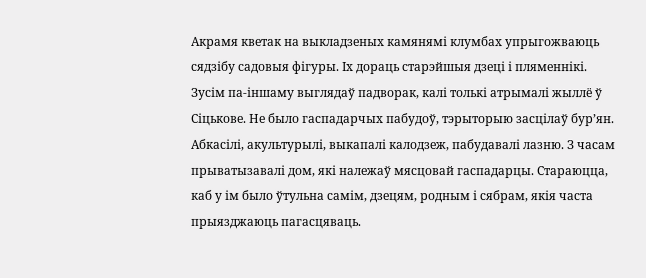Акрамя кветак на выкладзеных камянямі клумбах упрыгожваюць сядзібу садовыя фігуры. Іх дораць старэйшыя дзеці і пляменнікі.
Зусім па-іншаму выглядаў падворак, калі толькі атрымалі жыллё ў Сіцькове. Не было гаспадарчых пабудоў, тэрыторыю засцілаў бур’ян. Абкасілі, акультурылі, выкапалі калодзеж, пабудавалі лазню. З часам прыватызавалі дом, які належаў мясцовай гаспадарцы. Стараюцца, каб у ім было ўтульна самім, дзецям, родным і сябрам, якія часта прыязджаюць пагасцяваць.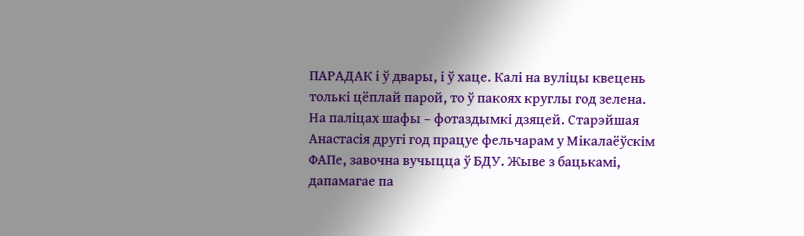ПАРАДАК і ў двары, і ў хаце. Калі на вуліцы квецень толькі цёплай парой, то ў пакоях круглы год зелена. На паліцах шафы – фотаздымкі дзяцей. Старэйшая Анастасія другі год працуе фельчарам у Мікалаёўскім ФАПе, завочна вучыцца ў БДУ. Жыве з бацькамі, дапамагае па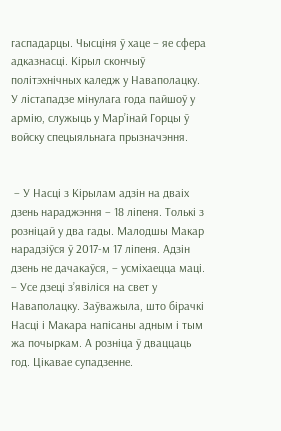гаспадарцы. Чысціня ў хаце – яе сфера адказнасці. Кірыл скончыў політэхнічных каледж у Наваполацку. У лістападзе мінулага года пайшоў у армію, служыць у Мар’інай Горцы ў войску спецыяльнага прызначэння.


 – У Насці з Кірылам адзін на дваіх дзень нараджэння – 18 ліпеня. Толькі з розніцай у два гады. Малодшы Макар нарадзіўся ў 2017-м 17 ліпеня. Адзін дзень не дачакаўся, – усміхаецца маці. – Усе дзеці з’явіліся на свет у Наваполацку. Заўважыла, што бірачкі Насці і Макара напісаны адным і тым жа почыркам. А розніца ў дваццаць год. Цікавае супадзенне.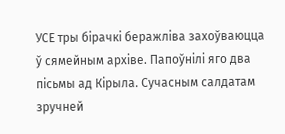УСЕ тры бірачкі беражліва захоўваюцца ў сямейным архіве. Папоўнілі яго два пісьмы ад Кірыла. Сучасным салдатам зручней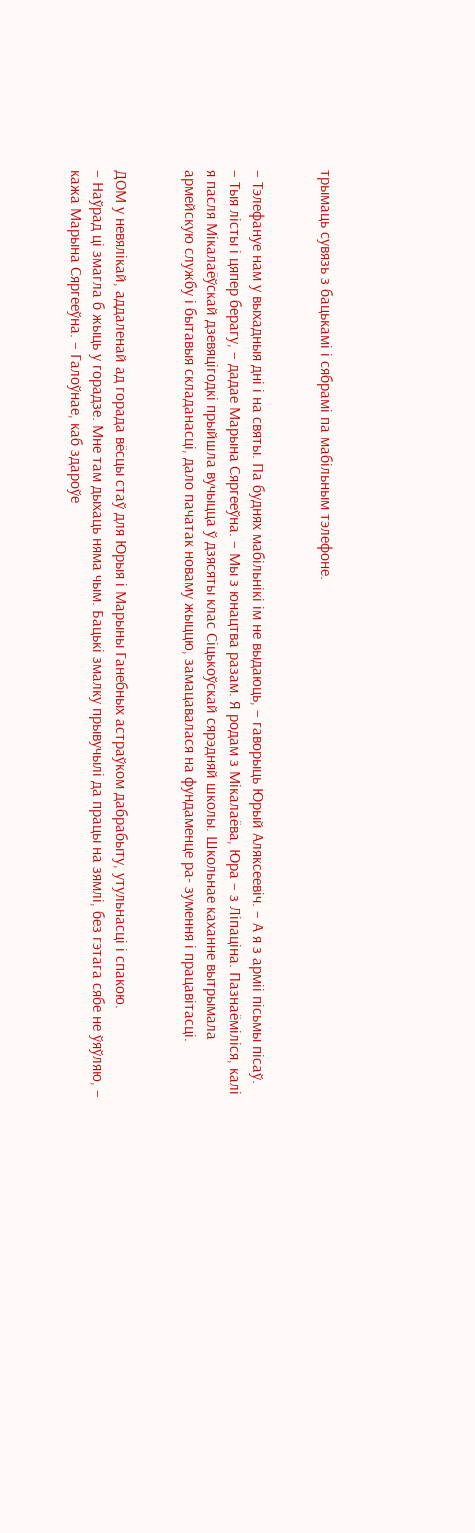трымаць сувязь з бацькамі і сябрамі па мабільным тэлефоне.


– Тэлефануе нам у выхадныя дні і на святы. Па буднях мабільнікі ім не выдаюць, – гаворыць Юрый Аляксеевіч. – А я з арміі пісьмы пісаў.
– Тыя лісты і цяпер берагу, – дадае Марына Сяргееўна. – Мы з юнацтва разам. Я родам з Мікалаёва, Юра – з Ліпаціна. Пазнаёміліся, калі я пасля Мікалаёўскай дзевяцігодкі прыйшла вучыцца ў дзясяты клас Сіцькоўскай сярэдняй школы. Школьнае каханне вытрымала армейскую службу і бытавыя складанасці, дало пачатак новаму жыццю, замацавалася на фундаменце ра- зумення і працавітасці.


ДОМ у невялікай, аддаленай ад горада вёсцы стаў для Юрыя і Марыны Ганебных астраўком дабрабыту, утульнасці і спакою.
– Наўрад ці змагла б жыць у горадзе. Мне там дыхаць няма чым. Бацькі змалку прывучылі да працы на зямлі, без гэтага сябе не ўяўляю, – кажа Марына Сяргееўна. – Галоўнае, каб здароўе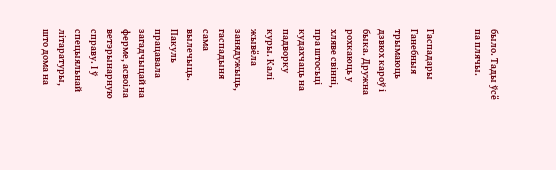было. Тады ўсё па плячы.


Гаспадары Ганебныя трымаюць дзвюх кароў і быка. Дружна рохкаюць у хляве свінні, пра штосьці кудахчаць на падворку куры. Калі жывёла занядужыць, гаспадыня сама вылечыць. Пакуль працавала загадчыцай на ферме, асвоіла ветэрынарную справу. І ў спецыяльнай літаратуры, што дома на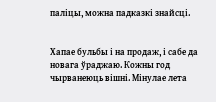паліцы, можна падказкі знайсці.


Хапае бульбы і на продаж, і сабе да новага ўраджаю. Кожны год чырванеюць вішні. Мінулае лета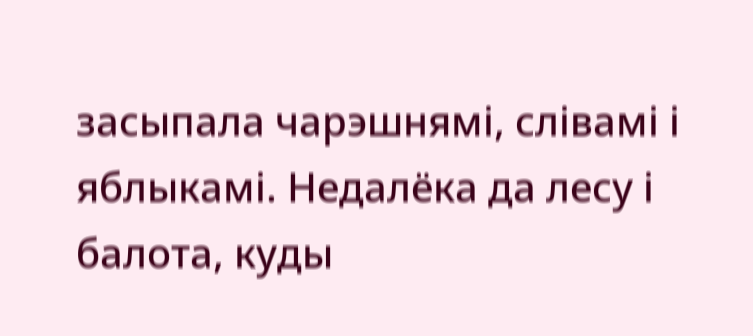засыпала чарэшнямі, слівамі і яблыкамі. Недалёка да лесу і балота, куды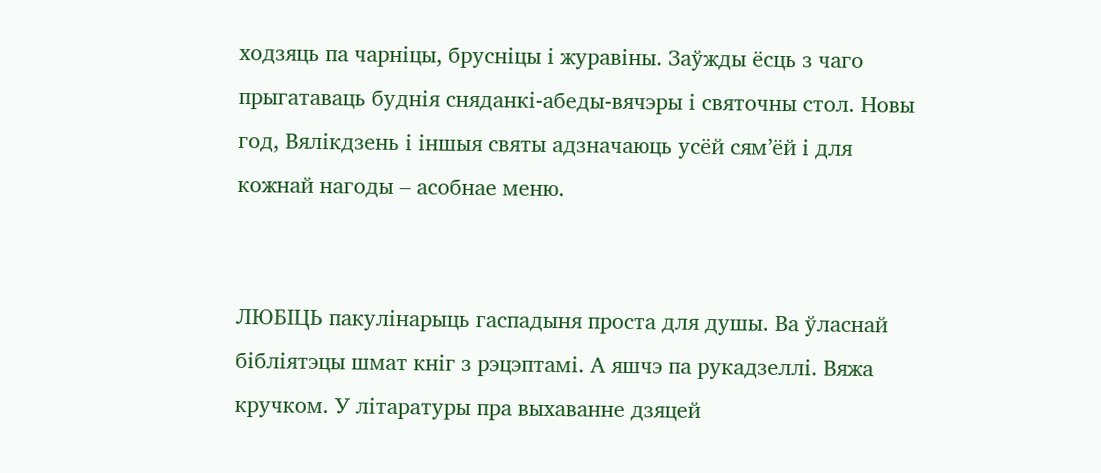ходзяць па чарніцы, брусніцы і журавіны. Заўжды ёсць з чаго прыгатаваць буднія сняданкі-абеды-вячэры і святочны стол. Новы год, Вялікдзень і іншыя святы адзначаюць усёй сям’ёй і для кожнай нагоды – асобнае меню.


ЛЮБІЦЬ пакулінарыць гаспадыня проста для душы. Ва ўласнай бібліятэцы шмат кніг з рэцэптамі. А яшчэ па рукадзеллі. Вяжа кручком. У літаратуры пра выхаванне дзяцей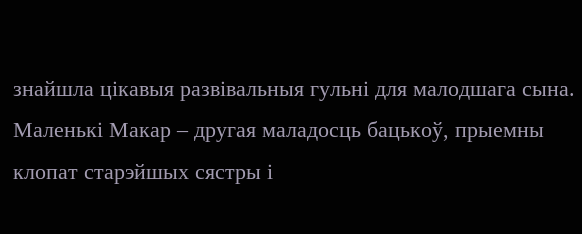знайшла цікавыя развівальныя гульні для малодшага сына. Маленькі Макар – другая маладосць бацькоў, прыемны клопат старэйшых сястры і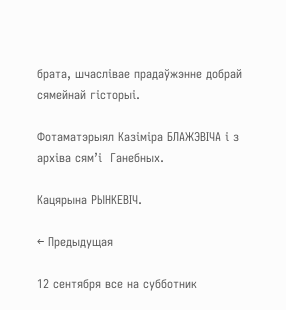брата, шчаслівае прадаўжэнне добрай сямейнай гісторыі.

Фотаматэрыял Казіміра БЛАЖЭВІЧА і з архіва сям’і  Ганебных.

Кацярына РЫНКЕВІЧ.

← Предыдущая

12 сентября все на субботник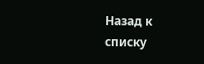Назад к списку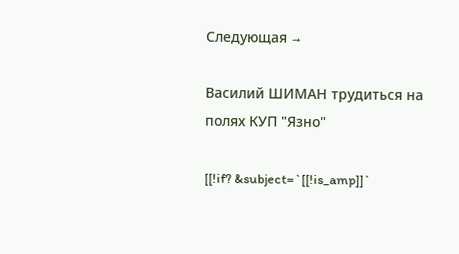Следующая →

Василий ШИМАН трудиться на полях КУП "Язно"

[[!if? &subject=`[[!is_amp]]`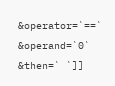&operator=`==` &operand=`0` &then=` `]]